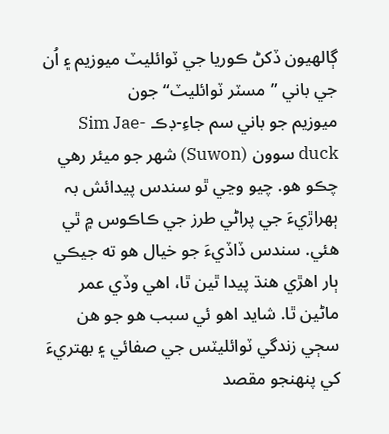ڳالھيون ڏکڻ ڪوريا جي ٽوائليٽ ميوزيم ۽ اُن جي باني ”مسٽر ٽوائليٽ“ جون
ميوزيم جو باني سم جاءِ-ڊڪ Sim Jae-duck سوون (Suwon) شھر جو ميئر رهي چڪو هو. چيو وڃي ٿو سندس پيدائش بہ ٻهراڙيءَ جي پراڻي طرز جي ڪاڪوس ۾ ٿي هئي. سندس ڏاڏيءَ جو خيال هو ته جيڪي ٻار اهڙي هنڌ پيدا ٿين ٿا، اهي وڏي عمر ماڻين ٿا. شايد اهو ئي سبب هو جو هن سڄي زندگي ٽوائليٽس جي صفائي ۽ بهتريءَ کي پنهنجو مقصد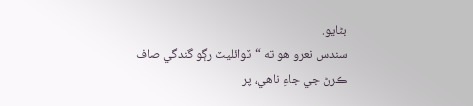بڻايو.
سندس نعرو هو ته “ٽوائليٽ رڳو گندگي صاف ڪرڻ جي جاءِ ناهي، پر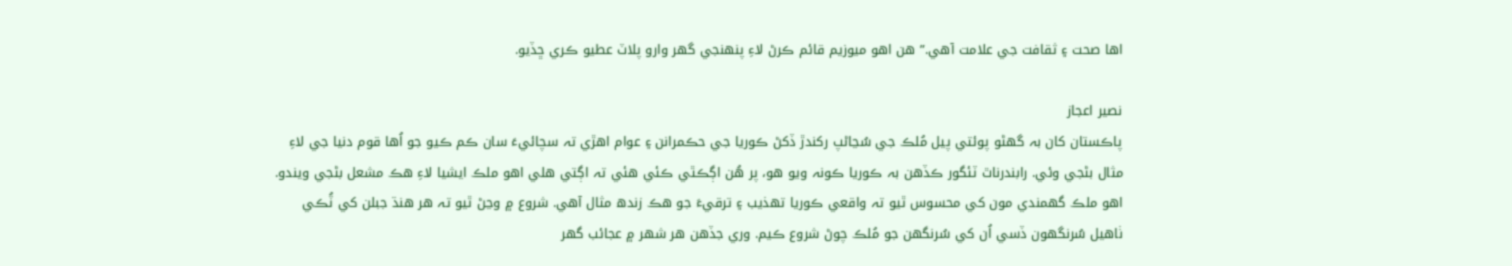اها صحت ۽ ثقافت جي علامت آهي.” هن اھو ميوزيم قائم ڪرڻ لاءِ پنهنجي گھر وارو پلاٽ عطيو ڪري ڇڏيو.

نصير اعجاز
پاڪستان کان بہ گھڻو پوئتي پيل مُلڪ جي سُڃاڻپ رکندڙ ڏکڻ ڪوريا جي حڪمرانن ۽ عوام اھڙي تہ سچائيءَ سان ڪم ڪيو جو اُھا قوم دنيا جي لاءِ مثال بڻجي وئي. رابندرناٿ ٽئگور ڪڏھن بہ ڪوريا ڪونہ ويو ھو، پر ھُن اڳڪٿي ڪئي ھئي تہ اڳتي ھلي اھو ملڪ ايشيا لاءِ ھڪ مشعل بڻجي ويندو. اھو ملڪ گھمندي مون کي محسوس ٿيو تہ واقعي ڪوريا تھذيب ۽ ترقيءَ جو ھڪ زندھ مثال آھي. شروع ۾ وڃڻ ٿيو تہ ھر ھنڌ جبلن کي ٽُڪي ٺاھيل سُرنگھون ڏسي اُن کي سُرنگھن جو مُلڪ چوڻ شروع ڪيم. وري جڏھن ھر شھر ۾ عجائب گھر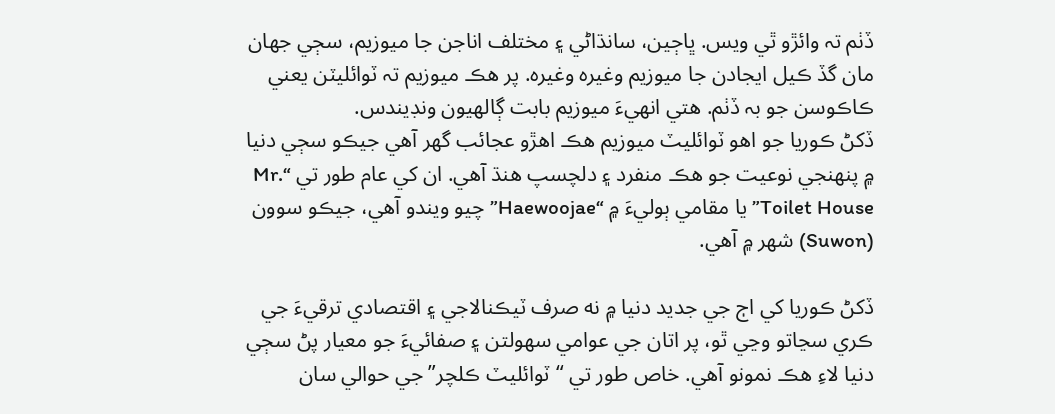ڏٺم تہ وائڙو ٿي ويس. ڀاڄين، سانڌاڻي ۽ مختلف اناجن جا ميوزيم، سڄي جھان مان گڏ ڪيل ايجادن جا ميوزيم وغيرہ وغيرہ. پر ھڪ ميوزيم تہ ٽوائليٽن يعني ڪاڪوسن جو بہ ڏٺم. ھتي انھيءَ ميوزيم بابت ڳالھيون ونڊيندس.
ڏکڻ ڪوريا جو اهو ٽوائليٽ ميوزيم ھڪ اھڙو عجائب گھر آھي جيڪو سڄي دنيا ۾ پنهنجي نوعيت جو هڪ منفرد ۽ دلچسپ ھنڌ آهي. ان کي عام طور تي “Mr. Toilet House” يا مقامي ٻوليءَ ۾ “Haewoojae” چيو ويندو آهي، جيڪو سوون (Suwon) شهر ۾ آهي.

ڏکڻ ڪوريا کي اڄ جي جديد دنيا ۾ نه صرف ٽيڪنالاجي ۽ اقتصادي ترقيءَ جي ڪري سڃاتو وڃي ٿو، پر اتان جي عوامي سهولتن ۽ صفائيءَ جو معيار پڻ سڄي دنيا لاءِ هڪ نمونو آهي. خاص طور تي “ٽوائليٽ ڪلچر” جي حوالي سان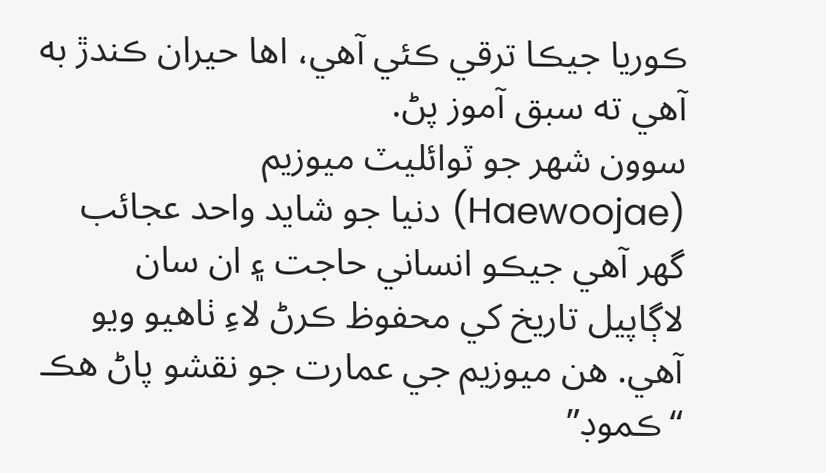ڪوريا جيڪا ترقي ڪئي آهي، اها حيران ڪندڙ به آهي ته سبق آموز پڻ.
سوون شهر جو ٽوائليٽ ميوزيم (Haewoojae) دنيا جو شايد واحد عجائب گھر آهي جيڪو انساني حاجت ۽ ان سان لاڳاپيل تاريخ کي محفوظ ڪرڻ لاءِ ٺاهيو ويو آهي. هن ميوزيم جي عمارت جو نقشو پاڻ هڪ “ڪموڊ”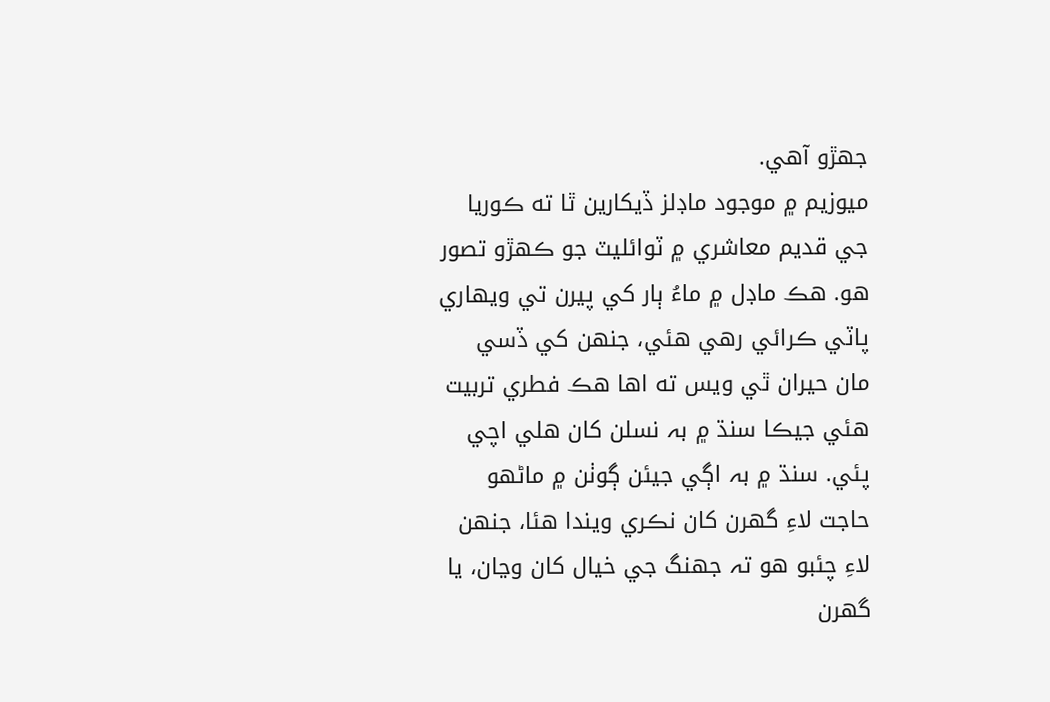جهڙو آهي.
ميوزيم ۾ موجود ماڊلز ڏيکارين ٿا ته ڪوريا جي قديم معاشري ۾ ٽوائليٽ جو ڪهڙو تصور هو. ھڪ ماڊل ۾ ماءُ ٻار کي پيرن تي ويهاري پاٽي ڪرائي رھي ھئي، جنھن کي ڏسي مان حيران ٿي ويس ته اها هڪ فطري تربيت هئي جيڪا سنڌ ۾ بہ نسلن کان هلي اچي پئي. سنڌ ۾ بہ اڳي جيئن ڳوٺن ۾ ماڻھو حاجت لاءِ گھرن کان نڪري ويندا ھئا، جنھن لاءِ چئبو ھو تہ جھنگ جي خيال کان وڃان، يا گھرن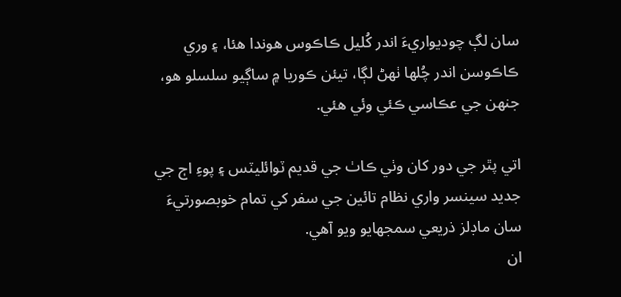سان لڳ چوديواريءَ اندر کُليل ڪاڪوس ھوندا ھئا، ۽ وري ڪاڪوسن اندر چُلھا ٺھڻ لڳا، تيئن ڪوريا ۾ ساڳيو سلسلو ھو، جنھن جي عڪاسي ڪئي وئي ھئي.

اتي پٿر جي دور کان وٺي ڪاٺ جي قديم ٽوائليٽس ۽ پوءِ اڄ جي جديد سينسر واري نظام تائين جي سفر کي تمام خوبصورتيءَ سان ماڊلز ذريعي سمجھايو ويو آهي.
ان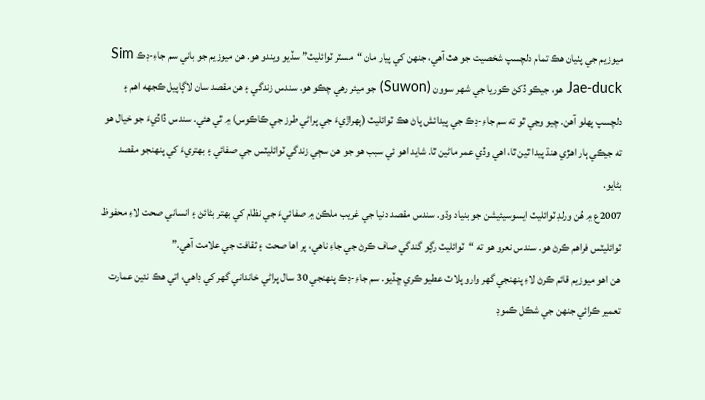ميوزيم جي پٺيان هڪ تمام دلچسپ شخصيت جو هٿ آهي، جنهن کي پيار مان “مسٽر ٽوائليٽ” سڏيو ويندو هو. هن ميوزيم جو باني سم جاءِ-ڊڪ Sim Jae-duck هو، جيڪو ڏکڻ ڪوريا جي شهر سوون (Suwon) جو ميئر رهي چڪو هو. سندس زندگي ۽ هن مقصد سان لاڳاپيل ڪجهه اهم ۽ دلچسپ پهلو آهن. چيو وڃي ٿو ته سم جاءِ-ڊڪ جي پيدائش پاڻ هڪ ٽوائليٽ (ٻهراڙيءَ جي پراڻي طرز جي ڪاڪوس) ۾ ٿي هئي. سندس ڏاڏيءَ جو خيال هو ته جيڪي ٻار اهڙي هنڌ پيدا ٿين ٿا، اهي وڏي عمر ماڻين ٿا. شايد اهو ئي سبب هو جو هن سڄي زندگي ٽوائليٽس جي صفائي ۽ بهتريءَ کي پنهنجو مقصد بڻايو.
2007ع ۾ هُن ورلڊ ٽوائليٽ ايسوسيئيشن جو بنياد وڌو. سندس مقصد دنيا جي غريب ملڪن ۾ صفائيءَ جي نظام کي بهتر بڻائڻ ۽ انساني صحت لاءِ محفوظ ٽوائليٽس فراهم ڪرڻ هو. سندس نعرو هو ته “ٽوائليٽ رڳو گندگي صاف ڪرڻ جي جاءِ ناهي، پر اها صحت ۽ ثقافت جي علامت آهي.”
هن اھو ميوزيم قائم ڪرڻ لاءِ پنهنجي گھر وارو پلاٽ عطيو ڪري ڇڏيو. سم جاءِ-ڊڪ پنهنجي 30 سال پراڻي خانداني گهر کي ڊاهي، اتي هڪ نئين عمارت تعمير ڪرائي جنهن جي شڪل ڪموڊ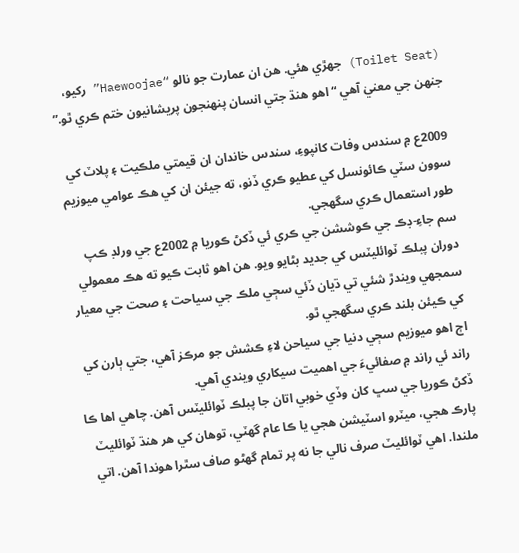(Toilet Seat) جهڙي هئي. هن ان عمارت جو نالو “Haewoojae” رکيو، جنهن جي معنيٰ آهي “اهو هنڌ جتي انسان پنهنجون پريشانيون ختم ڪري ٿو.”

2009ع ۾ سندس وفات کانپوءِ، سندس خاندان ان قيمتي ملڪيت ۽ پلاٽ کي سوون سٽي ڪائونسل کي عطيو ڪري ڏنو، ته جيئن ان کي هڪ عوامي ميوزيم طور استعمال ڪري سگهجي.
سم جاءِ-ڊڪ جي ڪوششن جي ڪري ئي ڏکڻ ڪوريا ۾ 2002ع جي ورلڊ ڪپ دوران پبلڪ ٽوائليٽس کي جديد بڻايو ويو. هن اهو ثابت ڪيو ته هڪ معمولي سمجهي ويندڙ شئي تي ڌيان ڏئي سڄي ملڪ جي سياحت ۽ صحت جي معيار کي ڪيئن بلند ڪري سگهجي ٿو.
اڄ اهو ميوزيم سڄي دنيا جي سياحن لاءِ ڪشش جو مرڪز آهي، جتي ٻارن کي راند ئي راند ۾ صفائيءَ جي اهميت سيکاري ويندي آهي.
ڏکڻ ڪوريا جي سڀ کان وڏي خوبي اتان جا پبلڪ ٽوائليٽس آهن. چاهي اها ڪا پارڪ هجي، ميٽرو اسٽيشن هجي يا ڪا عام گھٽي، توهان کي هر هنڌ ٽوائليٽ ملندا. اهي ٽوائليٽ صرف نالي جا نه پر تمام گهڻو صاف سٿرا هوندا آهن. اتي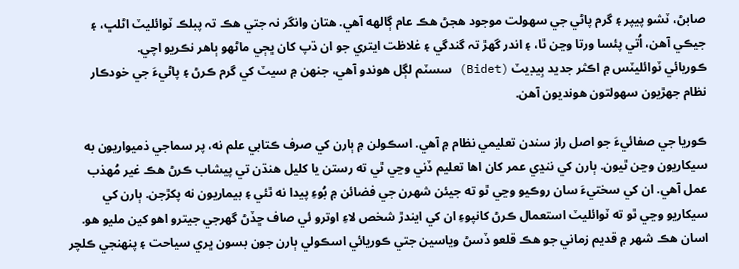صابڻ، ٽشو پيپر ۽ گرم پاڻي جي سهولت موجود هجڻ هڪ عام ڳالهه آهي. ھتان وانگر نہ جتي ھڪ تہ پبلڪ ٽوائليٽ اڻلڀ، ۽ جيڪي آھن، اُتي پئسا ورتا وڃن ٿا، ۽ اندر گھڙ تہ گندگي ۽ غلاظت ايتري جو ان ڌپ کان ڀڄي ماڻھو ٻاھر نڪريو اچي.
ڪوريائي ٽوائليٽس ۾ اڪثر جديد بِيڊيٽ (Bidet) سسٽم لڳل هوندو آهي، جنهن ۾ سيٽ کي گرم ڪرڻ ۽ پاڻيءَ جي خودڪار نظام جهڙيون سهولتون هونديون آهن.

ڪوريا جي صفائيءَ جو اصل راز سندن تعليمي نظام ۾ آهي. اسڪولن ۾ ٻارن کي صرف ڪتابي علم نه، پر سماجي ذميواريون به سيکاريون وڃن ٿيون. ٻارن کي ننڍي عمر کان اها تعليم ڏني وڃي ٿي ته رستن يا کليل هنڌن تي پيشاب ڪرڻ هڪ غير مُھذب عمل آهي. ان کي سختيءَ سان روڪيو وڃي ٿو ته جيئن شهرن جي فضائن ۾ بُوءِ پيدا نه ٿئي ۽ بيماريون نه پکڙجن. ٻارن کي سيکاريو وڃي ٿو ته ٽوائليٽ استعمال ڪرڻ کانپوءِ ان کي ايندڙ شخص لاءِ اوترو ئي صاف ڇڏڻ گهرجي جيترو اهو کين مليو هو. اسان ھڪ شھر ۾ قديم زماني جو ھڪ قلعو ڏسڻ وياسين جتي ڪوريائي اسڪولي ٻارن جون بسون ڀري سياحت ۽ پنھنجي ڪلچر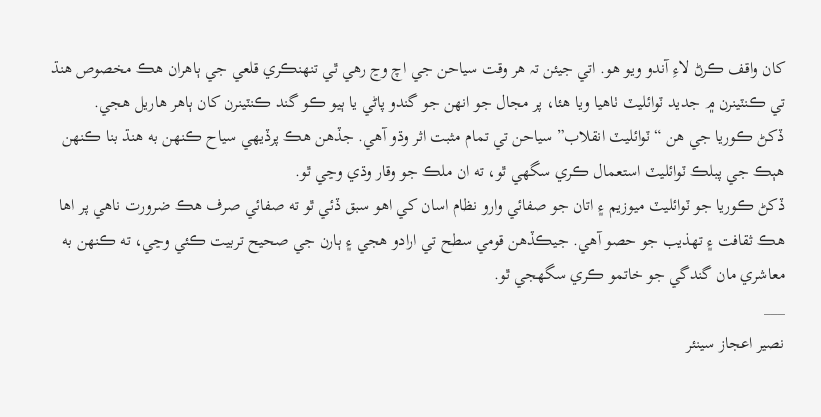کان واقف ڪرڻ لاءِ آندو ويو ھو. اتي جيئن تہ ھر وقت سياحن جي اچ وڃ رھي ٿي تنھنڪري قلعي جي ٻاھران ھڪ مخصوص ھنڌ تي ڪنٽينرن ۾ جديد ٽوائليٽ ٺاھيا ويا ھئا، پر مجال جو انھن جو گندو پاڻي يا ٻيو ڪو گند ڪنٽينرن کان ٻاھر ھاريل ھجي.
ڏکڻ ڪوريا جي هن “ٽوائليٽ انقلاب” سياحن تي تمام مثبت اثر وڌو آهي. جڏهن هڪ پرڏيهي سياح ڪنهن به هنڌ بنا ڪنهن هٻڪ جي پبلڪ ٽوائليٽ استعمال ڪري سگهي ٿو، ته ان ملڪ جو وقار وڌي وڃي ٿو.
ڏکڻ ڪوريا جو ٽوائليٽ ميوزيم ۽ اتان جو صفائي وارو نظام اسان کي اهو سبق ڏئي ٿو ته صفائي صرف هڪ ضرورت ناهي پر اها هڪ ثقافت ۽ تهذيب جو حصو آهي. جيڪڏهن قومي سطح تي ارادو هجي ۽ ٻارن جي صحيح تربيت ڪئي وڃي، ته ڪنهن به معاشري مان گندگي جو خاتمو ڪري سگهجي ٿو.
___
نصير اعجاز سينئر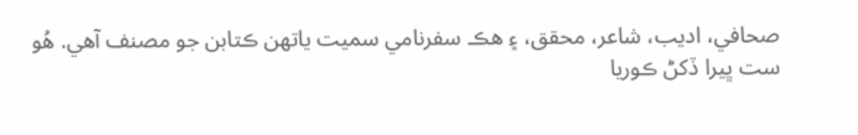صحافي، اديب، شاعر، محقق، ۽ ھڪ سفرنامي سميت ياتھن ڪتابن جو مصنف آھي. ھُو ست ڀيرا ڏکڻ ڪوريا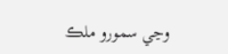وڃي سمورو ملڪ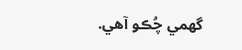گھمي چُڪو آھي.